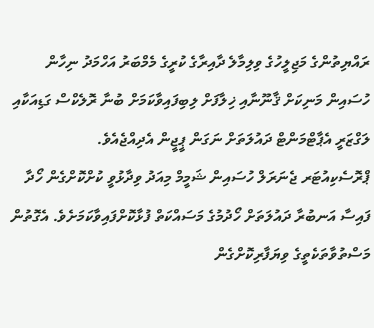ރައްޔިތުންގެ މަޖިލީހުގެ ވިލިމާލެ ދާއިރާގެ ކުރީގެ މެމްބަރު އަހްމަދު ނިހާން ހުސައިން މަނިކަށް ޤާނޫނާއި ޚިލާފަށް ލިބިފައިވާކަމަށް ބުނާ ރޮލެކްސް ގަޑިއަކާއި ލަގްޒަރީ އެޕާޓްމަންޓް ދައުލަތަށް ނަގަން ޕީޖީން އެދިއްޖެއެވެ.
ޕްރޮސެކިއުޓަރ ޖެނަރަލް ހުސައިން ޝަމީމް މިއަދު ވިދާޅުވީ ކުށްކޮށްގެން ހޯދާ ފައިސާ އަނބުރާ ދައުލަތަށް ހޯދުމުގެ މަސައްކަތް ފުޅާކޮށްފައިވާކަމަށެވެ. އެގޮތުން މަސްތުވާތަކެތީގެ ވިޔަފާރިކޮށްގެން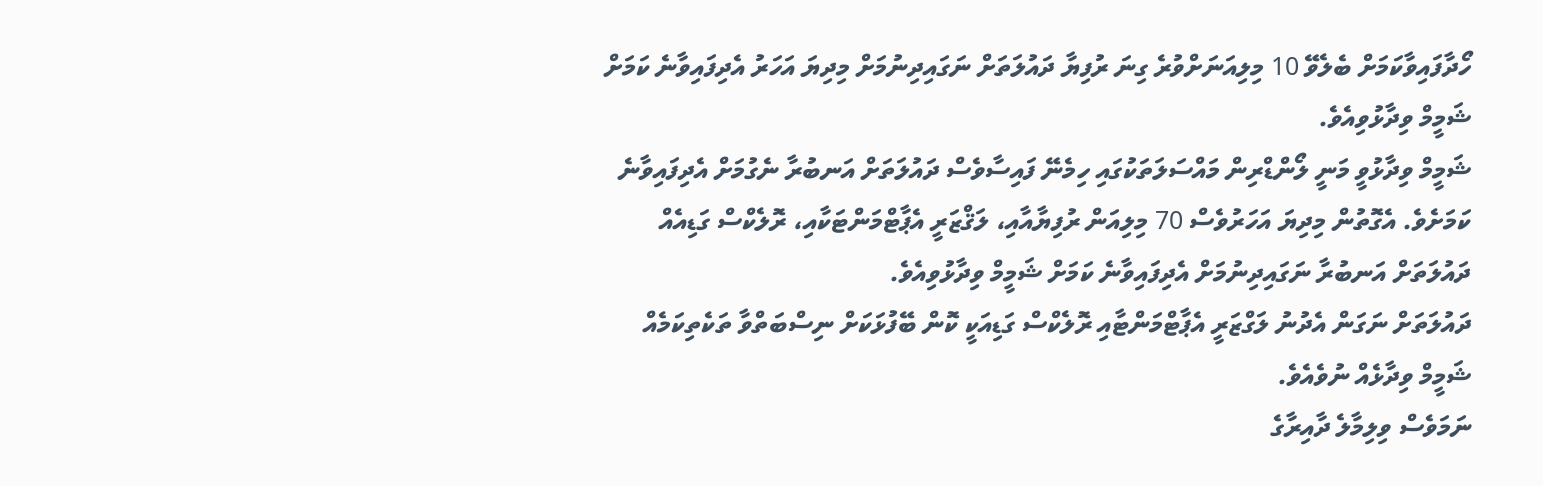ހޯދާފައިވާކަމަށް ބެލެވޭ 10 މިލިއަނަށްވުރެ ގިނަ ރުފިޔާ ދައުލަތަށް ނަގައިދިނުމަށް މިދިޔަ އަހަރު އެދިފައިވާނެ ކަމަށް ޝަމީމް ވިދާޅުވިއެވެ.
ޝަމީމް ވިދާޅުވީ މަނީ ލޯންޑްރިން މައްސަލަތަކުގައި ހިމެނޭ ފައިސާވެސް ދައުލަތަށް އަނބުރާ ނެގުމަށް އެދިފައިވާނެ ކަމަށެވެ. އެގޮތުން މިދިޔަ އަހަރުވެސް 70 މިލިއަން ރުފިޔާއާއި، ލަޤްޒަރީ އެޕާޓްމަންޓަކާއި، ރޮލެކްސް ގަޑިއެއް ދައުލަތަށް އަނބުރާ ނަގައިދިނުމަށް އެދިފައިވާނެ ކަމަށް ޝަމީމް ވިދާޅުވިއެވެ.
ދައުލަތަށް ނަގަން އެދުނު ލަގްޒަރީ އެޕާޓްމަންޓާއި ރޮލެކްސް ގަޑިއަކީ ކޮން ބޭފުޅަކަށް ނިސްބަތްވާ ތަކެތިކަމެއް ޝަމީމް ވިދާޅެއް ނުވެއެވެ.
ނަމަވެސް ވިލިމާލެ ދާއިރާގެ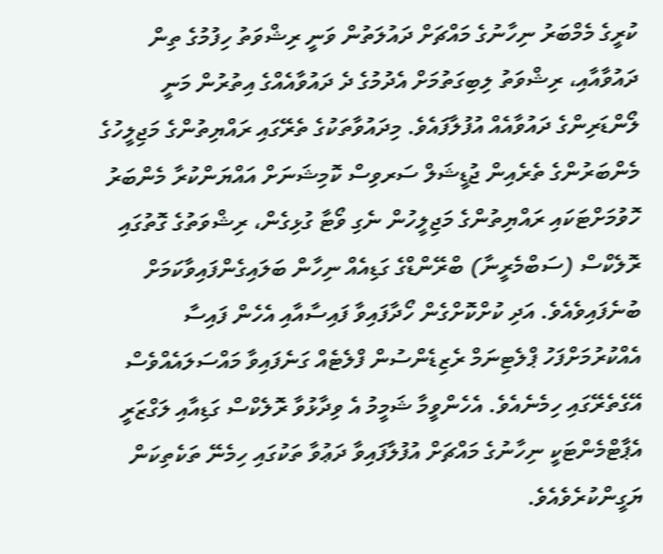ކުރީގެ މެމްބަރު ނިހާނުގެ މައްޗަށް ދައުލަތުން ވަނީ ރިޝްވަތު ހިފުމުގެ ތިން ދައުވާއާއި، ރިޝްވަތު ލިބިގަތުމަށް އެދުމުގެ ދެ ދައުވާއެއްގެ އިތުރުން މަނީ ލޯންޑަރިންގެ ދައުވާއެއް އުފުލާފައެވެ. މިދައުވާތަކުގެ ތެރޭގައި ރައްޔިތުންގެ މަޖިލީހުގެ މެންބަރުންގެ ތެރެއިން ޖުޑީޝަލް ސަރވިސް ކޮމިޝަނަށް އައްޔަންކުރާ މެންބަރު ހޮވުމަށްޓަކައި ރައްޔިތުންގެ މަޖިލީހުން ނެގި ވޯޓާ ގުޅިގެން، ރިޝްވަތުގެ ގޮތުގައި ރޮލެކްސް (ސަބްމެރީނާ) ބްރޭންޑްގެ ގަޑިއެއް ނިހާން ބަލައިގެންފައިވާކަމަށް ބުނެފައިވެއެވެ. އަދި ކުށްކޮށްގެން ހޯދާފައިވާ ފައިސާއާއި އެހެން ފައިސާ އެއްކުރުމަށްފަހު ޕްލެޓިނަމް ރެޒިޑެންސުން ފްލެޓެއް ގަނެފައިވާ މައްސަލައެއްވެސް އޭގެތެރޭގައި ހިމެނެއެވެ. އެހެންވީމާ ޝަމީމު އެ ވިދާޅުވާ ރޮލެކްސް ގަޑިއާއި ލަގްޒަރީ އެޕާޓްމެންޓަކީ ނިހާނުގެ މައްޗަށް އުފުލާފައިވާ ދަޢުވާ ތަކުގައި ހިމެނޭ ތަކެތިކަން ޔަގީންކުރެވެއެވެ.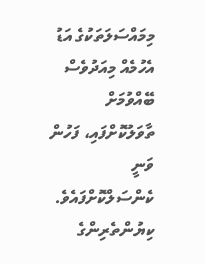މިމައްސަލަތަކުގެ އަޑު އެހުމެއް މިއަދުވެސް ބޭއްވުމަށް ތާވަލުކޮށްފައި، ފަހުން ވަނީ ކެންސަލްކޮށްފައެވެ.
ކިޔުންތެރިންގެ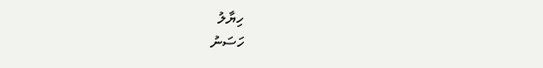ހިޔާލު
ހަސަނު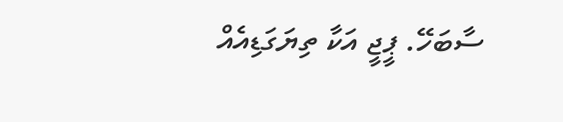ސާބަހޭ. ޕީޖީ އަކާ ތިޔަގަޑިއެއް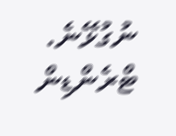ނުގުޅޭނެ.
ޓްރެންޑިން